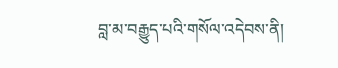བླ་མ་བརྒྱུད་པའི་གསོལ་འདེབས་ནི།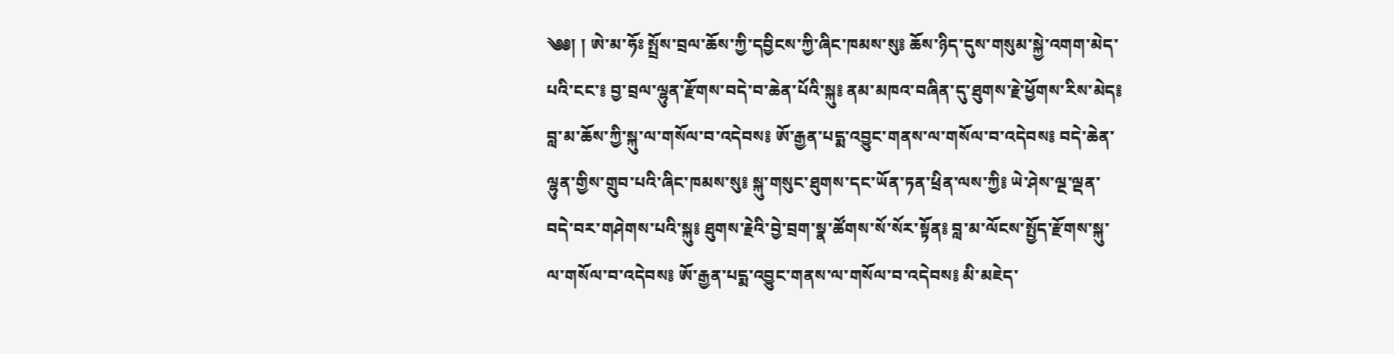༄༅། ། ཨེ་མ་ཧོཿ སྤྲོས་བྲལ་ཆོས་ཀྱི་དབྱིངས་ཀྱི་ཞིང་ཁམས་སུ༔ ཆོས་ཉིད་དུས་གསུམ་སྐྱེ་འགག་མེད་པའི་ངང་༔ བྱ་བྲལ་ལྷུན་རྫོགས་བདེ་བ་ཆེན་པོའི་སྐུ༔ ནམ་མཁའ་བཞིན་དུ་ཐུགས་རྗེ་ཕྱོགས་རིས་མེད༔ བླ་མ་ཆོས་ཀྱི་སྐུ་ལ་གསོལ་བ་འདེབས༔ ཨོ་རྒྱན་པདྨ་འབྱུང་གནས་ལ་གསོལ་བ་འདེབས༔ བདེ་ཆེན་ལྷུན་གྱིས་གྲུབ་པའི་ཞིང་ཁམས་སུ༔ སྐུ་གསུང་ཐུགས་དང་ཡོན་ཏན་ཕྲིན་ལས་ཀྱི༔ ཡེ་ཤེས་ལྔ་ལྡན་བདེ་བར་གཤེགས་པའི་སྐུ༔ ཐུགས་རྗེའི་བྱེ་བྲག་སྣ་ཚོགས་སོ་སོར་སྟོན༔ བླ་མ་ལོངས་སྤྱོད་རྫོགས་སྐུ་ལ་གསོལ་བ་འདེབས༔ ཨོ་རྒྱན་པདྨ་འབྱུང་གནས་ལ་གསོལ་བ་འདེབས༔ མི་མཇེད་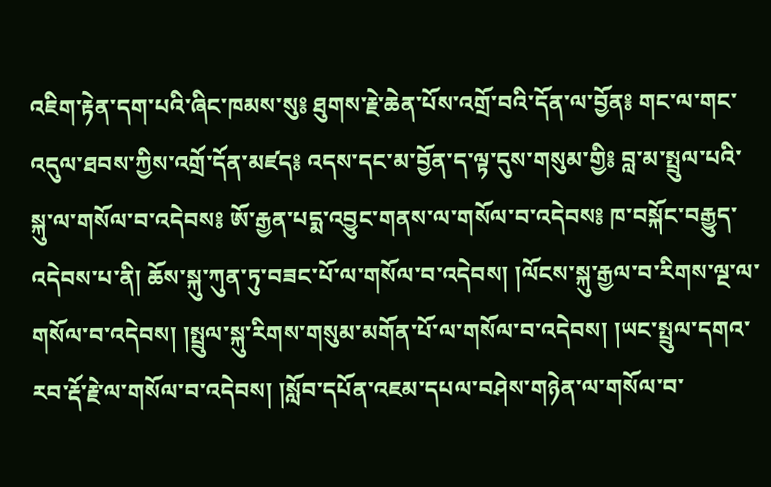འཇིག་རྟེན་དག་པའི་ཞིང་ཁམས་སུ༔ ཐུགས་རྗེ་ཆེན་པོས་འགྲོ་བའི་དོན་ལ་བྱོན༔ གང་ལ་གང་འདུལ་ཐབས་ཀྱིས་འགྲོ་དོན་མཛད༔ འདས་དང་མ་བྱོན་ད་ལྟ་དུས་གསུམ་གྱི༔ བླ་མ་སྤྲུལ་པའི་སྐུ་ལ་གསོལ་བ་འདེབས༔ ཨོ་རྒྱན་པདྨ་འབྱུང་གནས་ལ་གསོལ་བ་འདེབས༔ ཁ་བསྐོང་བརྒྱུད་འདེབས་པ་ནི། ཆོས་སྐུ་ཀུན་ཏུ་བཟང་པོ་ལ་གསོལ་བ་འདེབས། །ལོངས་སྐུ་རྒྱལ་བ་རིགས་ལྔ་ལ་གསོལ་བ་འདེབས། །སྤྲུལ་སྐུ་རིགས་གསུམ་མགོན་པོ་ལ་གསོལ་བ་འདེབས། །ཡང་སྤྲུལ་དགའ་རབ་རྡོ་རྗེ་ལ་གསོལ་བ་འདེབས། །སློབ་དཔོན་འཇམ་དཔལ་བཤེས་གཉེན་ལ་གསོལ་བ་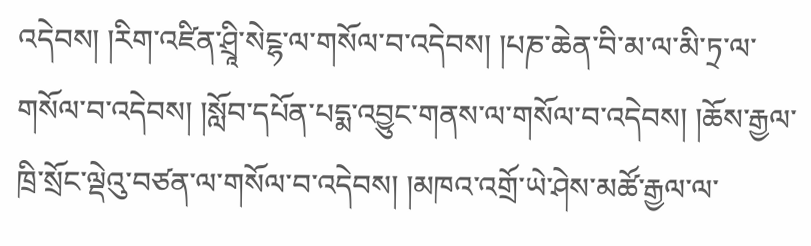འདེབས། །རིག་འཛིན་ཤྲཱི་སེངྷ་ལ་གསོལ་བ་འདེབས། །པཎ་ཆེན་བི་མ་ལ་མི་ཏྲ་ལ་གསོལ་བ་འདེབས། །སློབ་དཔོན་པདྨ་འབྱུང་གནས་ལ་གསོལ་བ་འདེབས། །ཆོས་རྒྱལ་ཁྲི་སྲོང་ལྡེའུ་བཙན་ལ་གསོལ་བ་འདེབས། །མཁའ་འགྲོ་ཡེ་ཤེས་མཚོ་རྒྱལ་ལ་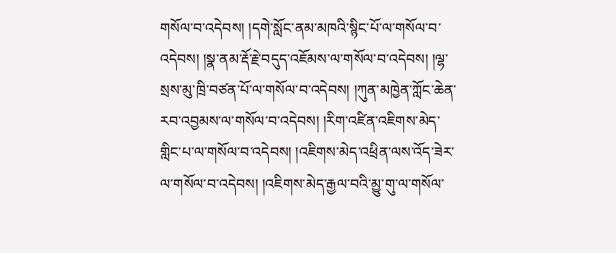གསོལ་བ་འདེབས། །དགེ་སློང་ནམ་མཁའི་སྙིང་པོ་ལ་གསོལ་བ་འདེབས། །སྣ་ནམ་རྡོ་རྗེ་བདུད་འཇོམས་ལ་གསོལ་བ་འདེབས། །ལྷ་སྲས་མུ་ཁྲི་བཙན་པོ་ལ་གསོལ་བ་འདེབས། །ཀུན་མཁྱེན་ཀློང་ཆེན་རབ་འབྱམས་ལ་གསོལ་བ་འདེབས། །རིག་འཛིན་འཇིགས་མེད་གླིང་པ་ལ་གསོལ་བ་འདེབས། །འཇིགས་མེད་འཕྲིན་ལས་འོད་ཟེར་ལ་གསོལ་བ་འདེབས། །འཇིགས་མེད་རྒྱལ་བའི་མྱུ་གུ་ལ་གསོལ་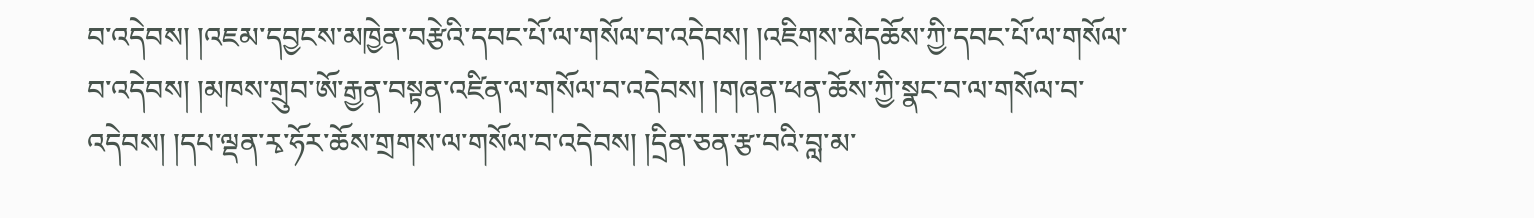བ་འདེབས། །འཇམ་དབྱངས་མཁྱེན་བརྩེའི་དབང་པོ་ལ་གསོལ་བ་འདེབས། །འཇིགས་མེདཆོས་ཀྱི་དབང་པོ་ལ་གསོལ་བ་འདེབས། །མཁས་གྲུབ་ཨོ་རྒྱན་བསྟན་འཛིན་ལ་གསོལ་བ་འདེབས། །གཞན་ཕན་ཆོས་ཀྱི་སྣང་བ་ལ་གསོལ་བ་འདེབས། །དཔ་ལྡན་རྭ་ཧོར་ཆོས་གྲགས་ལ་གསོལ་བ་འདེབས། །དྲིན་ཅན་རྩ་བའི་བླ་མ་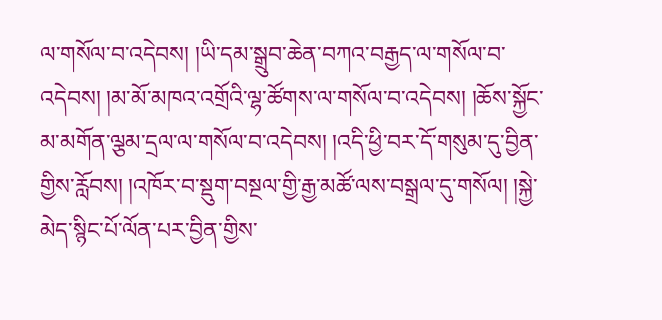ལ་གསོལ་བ་འདེབས། །ཡི་དམ་སྒྲུབ་ཆེན་བཀའ་བརྒྱད་ལ་གསོལ་བ་འདེབས། །མ་མོ་མཁའ་འགྲོའི་ལྷ་ཚོགས་ལ་གསོལ་བ་འདེབས། །ཆོས་སྐྱོང་མ་མགོན་ལྕམ་དྲལ་ལ་གསོལ་བ་འདེབས། །འདི་ཕྱི་བར་དོ་གསུམ་དུ་བྱིན་གྱིས་རློབས། །འཁོར་བ་སྡུག་བསྔལ་གྱི་རྒྱ་མཚོ་ལས་བསྒྲལ་དུ་གསོལ། །སྐྱེ་མེད་སྙིང་པོ་ལོན་པར་བྱིན་གྱིས་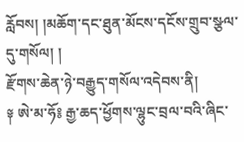རློབས། །མཆོག་དང་ཐུན་མོངས་དངོས་གྲུབ་སྩལ་དུ་གསོལ། །
རྫོགས་ཆེན་ཉེ་བརྒྱུད་གསོལ་འདེབས་ནི།
༈ ཨེ་མ་ཧོ༔ རྒྱ་ཆད་ཕྱོགས་ལྷུང་བྲལ་བའི་ཞིང་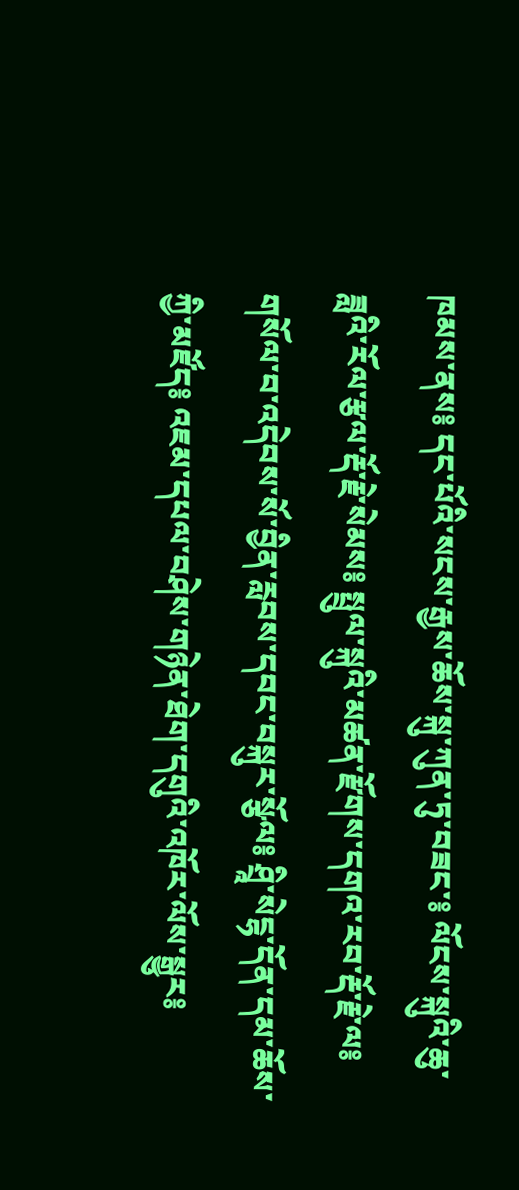ཁམས་ནས༔ དང་པོའི་སངས་རྒྱས་ཆོས་སྐུ་ཀུན་ཏུ་བཟང་༔ ལོངས་སྐུའི་ཆུ་ཟླའི་རོལ་རྩལ་རྡོ་རྗེ་སེམས༔ སྤྲུལ་སྐུའི་མཚན་རྫོགས་དགའ་རབ་རྡོ་རྗེ་ལ༔ གསོལ་བ་འདེབས་སོ་བྱིན་རླབས་དབང་བསྐུར་སྩོལ༔ ཤྲཱི་སེངྷ་དོན་དམ་ཆོས་ཀྱི་མཛོད༔ འཇམ་དཔལ་བཤེས་གཉེན་ཐེག་དགུའི་འཁོར་ལོས་སྒྱུར༔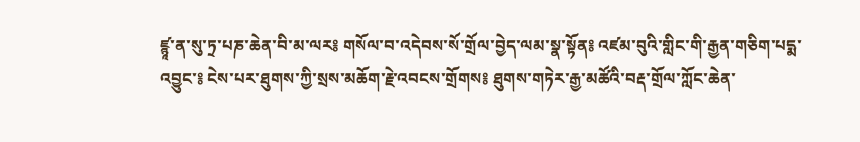ཛྙཱ་ན་སུ་ཏྲ་པཎ་ཆེན་བི་མ་ལར༔ གསོལ་བ་འདེབས་སོ་གྲོལ་བྱེད་ལམ་སྣ་སྟོན༔ འཛམ་བུའི་གླིང་གི་རྒྱན་གཅིག་པདྨ་འབྱུང་༔ ངེས་པར་ཐུགས་ཀྱི་སྲས་མཆོག་རྗེ་འབངས་གྲོགས༔ ཐུགས་གཏེར་རྒྱ་མཚོའི་བརྡ་གྲོལ་ཀློང་ཆེན་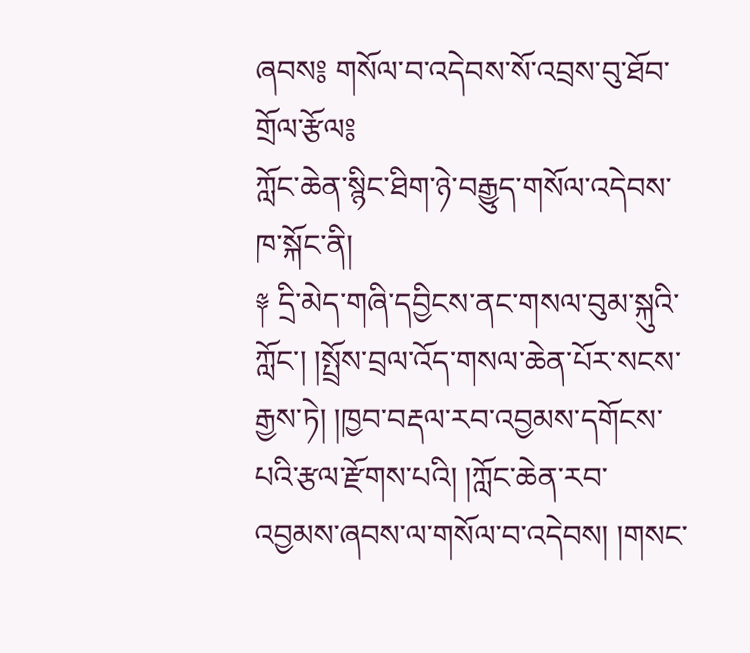ཞབས༔ གསོལ་བ་འདེབས་སོ་འབྲས་བུ་ཐོབ་གྲོལ་རྩོལ༔
ཀློང་ཆེན་སྙིང་ཐིག་ཉེ་བརྒྱུད་གསོལ་འདེབས་ཁ་སྐོང་ནི།
༈ དྲི་མེད་གཞི་དབྱིངས་ནང་གསལ་བུམ་སྐུའི་ཀློང་། །སྤྲོས་བྲལ་འོད་གསལ་ཆེན་པོར་སངས་རྒྱས་ཏེ། །ཁྱབ་བརྡལ་རབ་འབྱམས་དགོངས་པའི་རྩལ་རྫོགས་པའི། །ཀློང་ཆེན་རབ་འབྱམས་ཞབས་ལ་གསོལ་བ་འདེབས། །གསང་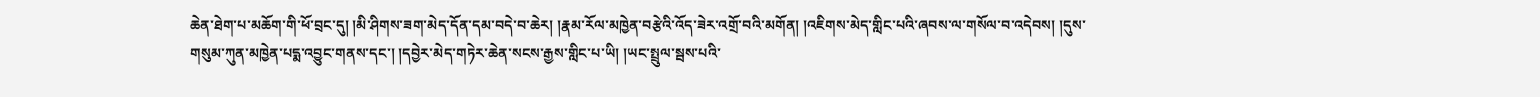ཆེན་ཐེག་པ་མཆོག་གི་ཕོ་བྲང་དུ། །མི་ཤིགས་ཟག་མེད་དོན་དམ་བདེ་བ་ཆེར། །རྣམ་རོལ་མཁྱེན་བརྩེའི་འོད་ཟེར་འགྲོ་བའི་མགོན། །འཇིགས་མེད་གླིང་པའི་ཞབས་ལ་གསོལ་བ་འདེབས། །དུས་གསུམ་ཀུན་མཁྱེན་པདྨ་འབྱུང་གནས་དང་། །དབྱེར་མེད་གཏེར་ཆེན་སངས་རྒྱས་གླིང་པ་ཡི། །ཡང་སྤྲུལ་སྦས་པའི་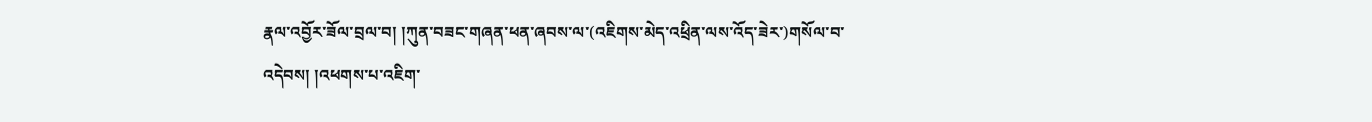རྣལ་འབྱོར་ཟོལ་བྲལ་བ། །ཀུན་བཟང་གཞན་ཕན་ཞབས་ལ་(འཇིགས་མེད་འཕྲིན་ལས་འོད་ཟེར་)གསོལ་བ་འདེབས། །འཕགས་པ་འཇིག་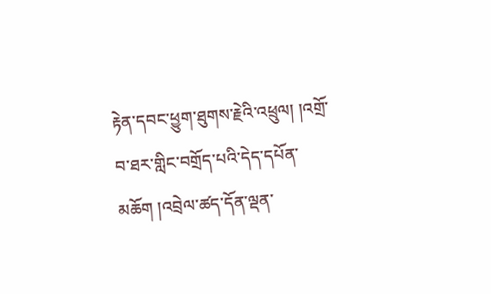རྟེན་དབང་ཕྱུག་ཐུགས་རྗེའི་འཕྲུལ། །འགྲོ་བ་ཐར་གླིང་བགྲོད་པའི་དེད་དཔོན་མཆོག །འབྲེལ་ཚད་དོན་ལྡན་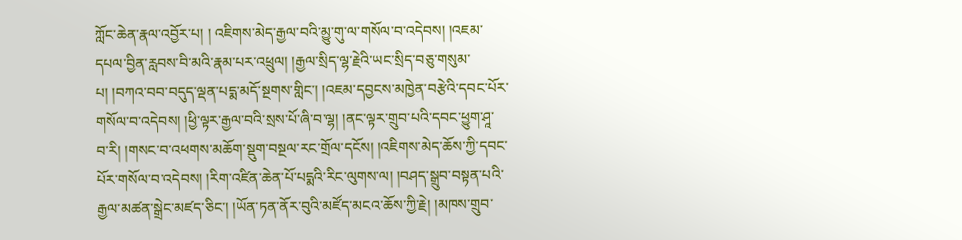ཀློང་ཆེན་རྣལ་འབྱོར་པ། ། འཇིགས་མེད་རྒྱལ་བའི་མྱུ་གུ་ལ་གསོལ་བ་འདེབས། །འཇམ་དཔལ་བྱིན་རླབས་བི་མའི་རྣམ་པར་འཕྲུལ། །རྒྱལ་སྲིད་ལྷ་རྗེའི་ཡང་སྲིད་བཅུ་གསུམ་པ། །བཀའ་བབ་བདུད་ལྡན་པདྨ་མདོ་སྔགས་གླིང་། །འཇམ་དབྱངས་མཁྱེན་བརྩེའི་དབང་པོར་གསོལ་བ་འདེབས། །ཕྱི་ལྟར་རྒྱལ་བའི་སྲས་པོ་ཞི་བ་ལྷ། །ནང་ལྟར་གྲུབ་པའི་དབང་ཕྱུག་ཤཱ་བ་རི། །གསང་བ་འཕགས་མཆོག་སྡུག་བསྔལ་རང་གྲོལ་དངོས། །འཇིགས་མེད་ཆོས་ཀྱི་དབང་པོར་གསོལ་བ་འདེབས། །རིག་འཛིན་ཆེན་པོ་པདྨའི་རིང་ལུགས་ལ། །བཤད་སྒྲུབ་བསྟན་པའི་རྒྱལ་མཚན་སྒྲེང་མཛད་ཅིང་། །ཡོན་ཏན་ནོར་བུའི་མཛོད་མངའ་ཆོས་ཀྱི་རྗེ། །མཁས་གྲུབ་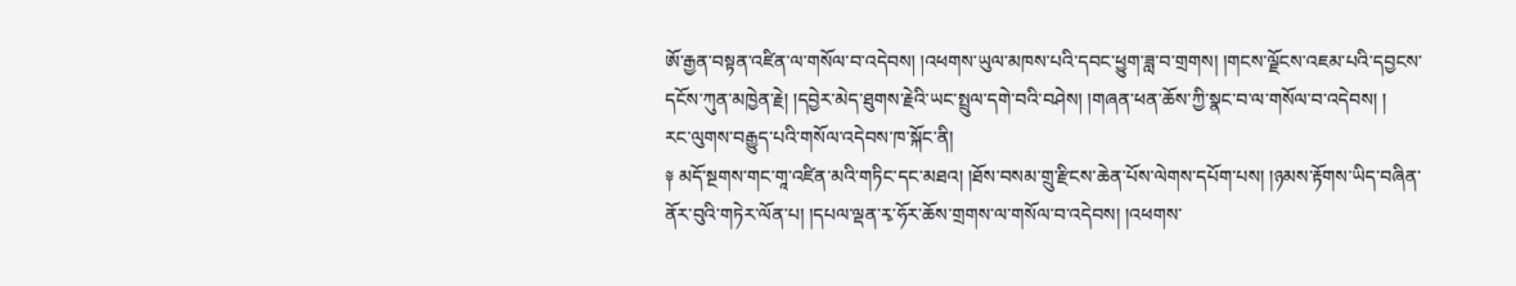ཨོ་རྒྱན་བསྟན་འཛིན་ལ་གསོལ་བ་འདེབས། །འཕགས་ཡུལ་མཁས་པའི་དབང་ཕྱུག་ཟླ་བ་གྲགས། །གངས་ལྗོངས་འཇམ་པའི་དབྱངས་དངོས་ཀུན་མཁྱེན་རྗེ། །དབྱེར་མེད་ཐུགས་རྗེའི་ཡང་སྤྲུལ་དགེ་བའི་བཤེས། །གཞན་ཕན་ཆོས་ཀྱི་སྣང་བ་ལ་གསོལ་བ་འདེབས། །
རང་ལུགས་བརྒྱུད་པའི་གསོལ་འདེབས་ཁ་སྐོང་ནི།
༈ མདོ་སྔགས་གང་གཱ་འཛིན་མའི་གཏིང་དང་མཐའ། །ཐོས་བསམ་གྲུ་རྫིངས་ཆེན་པོས་ལེགས་དཔོག་པས། །ཉམས་རྟོགས་ཡིད་བཞིན་ནོར་བུའི་གཏེར་ལོན་པ། །དཔལ་ལྡན་རྭ་ཧོར་ཆོས་གྲགས་ལ་གསོལ་བ་འདེབས། །འཕགས་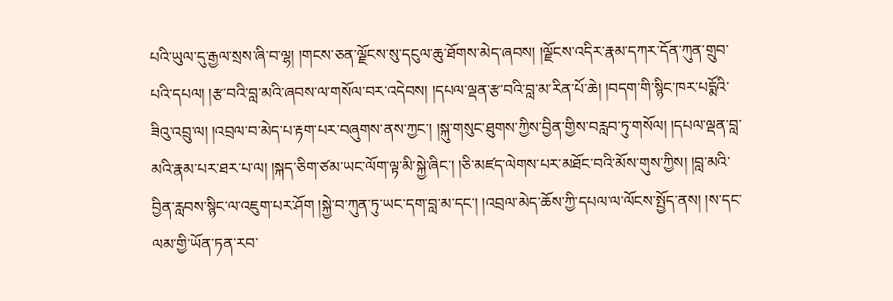པའི་ཡུལ་དུ་རྒྱལ་སྲས་ཞི་བ་ལྷ། །གངས་ཅན་ལྗོངས་སུ་དངུལ་ཆུ་ཐོགས་མེད་ཞབས། །ལྗོངས་འདིར་རྣམ་དཀར་དོན་ཀུན་གྲུབ་པའི་དཔལ། །རྩ་བའི་བླ་མའི་ཞབས་ལ་གསོལ་བར་འདེབས། །དཔལ་ལྡན་རྩ་བའི་བླ་མ་རིན་པོ་ཆེ། །བདག་གི་སྙིང་ཁར་པདྨོའི་ཟིའུ་འབྲུ་ལ། །འབྲལ་བ་མེད་པ་རྟག་པར་བཞུགས་ནས་ཀྱང་། །སྐུ་གསུང་ཐུགས་ཀྱིས་བྱིན་གྱིས་བརླབ་ཏུ་གསོལ། །དཔལ་ལྡན་བླ་མའི་རྣམ་པར་ཐར་པ་ལ། །སྐད་ཅིག་ཙམ་ཡང་ལོག་ལྟ་མི་སྐྱེ་ཞིང་། །ཅི་མཛད་ལེགས་པར་མཐོང་བའི་མོས་གུས་ཀྱིས། །བླ་མའི་བྱིན་རླབས་སྙིང་ལ་འཇུག་པར་ཤོག །སྐྱེ་བ་ཀུན་ཏུ་ཡང་དག་བླ་མ་དང་། །འབྲལ་མེད་ཆོས་ཀྱི་དཔལ་ལ་ལོངས་སྤྱོད་ནས། །ས་དང་ལམ་གྱི་ཡོན་ཏན་རབ་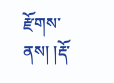རྫོགས་ནས། །རྡོ་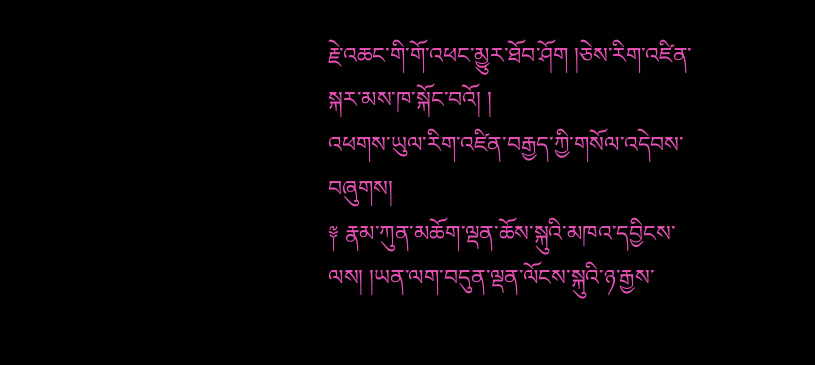རྗེ་འཆང་གི་གོ་འཕང་མྱུར་ཐོབ་ཤོག །ཅེས་རིག་འཛིན་སྐར་མས་ཁ་སྐོང་བའོ། །
འཕགས་ཡུལ་རིག་འཛིན་བརྒྱད་ཀྱི་གསོལ་འདེབས་བཞུགས།
༈ རྣམ་ཀུན་མཆོག་ལྡན་ཆོས་སྐུའི་མཁའ་དབྱིངས་ལས། །ཡན་ལག་བདུན་ལྡན་ལོངས་སྐུའི་ཉ་རྒྱས་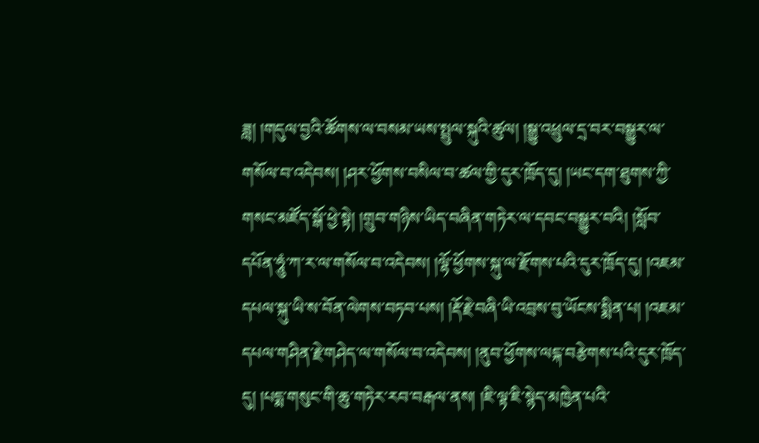ཟླ། །གདུལ་བྱའི་ཚོགས་ལ་བསམ་ཡས་སྤྲུལ་སྐུའི་ཚུལ། །སྒྱུ་འཕྲུལ་དྲ་བར་བསྒྱུར་ལ་གསོལ་བ་འདེབས། །ཤར་ཕྱོགས་བསིལ་བ་ཚལ་གྱི་དུར་ཁྲོད་དུ། །ཡང་དག་ཐུགས་ཀྱི་གསང་མཛོད་སྒོ་ཕྱེ་སྟེ། །གྲུབ་གཉིས་ཡིད་བཞིན་གཏེར་ལ་དབང་བསྒྱུར་བའི། །སློབ་དཔོན་ཧཱུཾ་ཀ་ར་ལ་གསོལ་བ་འདེབས། །ལྷོ་ཕྱོགས་སྐུ་ལ་རྫོགས་པའི་དུར་ཁྲོད་དུ། །འཇམ་དཔལ་སྐུ་ཡི་ས་བོན་ལེགས་བཏབ་པས། །རྡོ་རྗེ་བཞི་ཡི་འབྲས་བུ་ཡོངས་སྨིན་པ། །འཇམ་དཔལ་གཤིན་རྗེ་གཤེད་ལ་གསོལ་བ་འདེབས། །ནུབ་ཕྱོགས་ལངྐ་བརྩེགས་པའི་དུར་ཁྲོད་དུ། །པདྨ་གསུང་གི་ཆུ་གཏེར་རབ་བརྒལ་ནས། །ཇི་ལྟ་ཇི་སྙེད་མཁྱེན་པའི་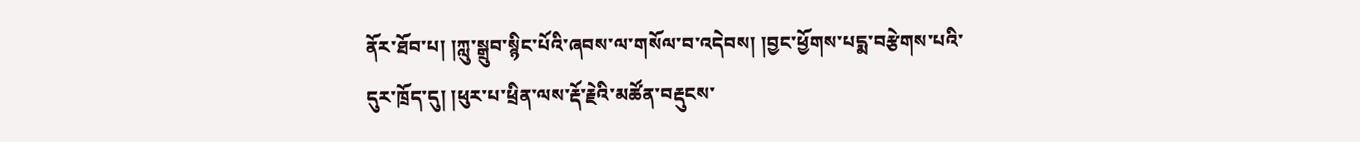ནོར་ཐོབ་པ། །ཀླུ་སྒྲུབ་སྙིང་པོའི་ཞབས་ལ་གསོལ་བ་འདེབས། །བྱང་ཕྱོགས་པདྨ་བརྩེགས་པའི་དུར་ཁྲོད་དུ། །ཕུར་པ་ཕྲིན་ལས་རྡོ་རྗེའི་མཚོན་བརྡུངས་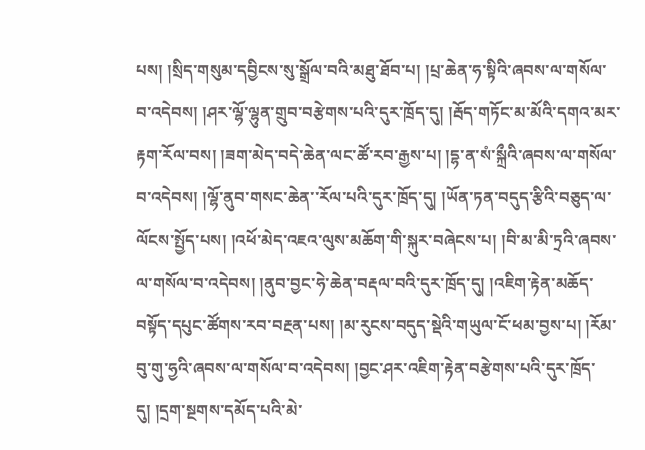པས། །སྲིད་གསུམ་དབྱིངས་སུ་སྒྲོལ་བའི་མཐུ་ཐོབ་པ། །པྲ་ཆེན་ཧ་སྟིའི་ཞབས་ལ་གསོལ་བ་འདེབས། །ཤར་ལྷོ་ལྷུན་གྲུབ་བརྩེགས་པའི་དུར་ཁྲོད་དུ། །རྦོད་གཏོང་མ་མོའི་དགའ་མར་རྟག་རོལ་བས། །ཟག་མེད་བདེ་ཆེན་ལང་ཚོ་རབ་རྒྱས་པ། །དྷ་ན་སཾ་སྐྲྀའི་ཞབས་ལ་གསོལ་བ་འདེབས། །ལྷོ་ནུབ་གསང་ཆེན་་རོལ་པའི་དུར་ཁྲོད་དུ། །ཡོན་ཏན་བདུད་རྩིའི་བཅུད་ལ་ལོངས་སྤྱོད་པས། །འཕོ་མེད་འཇའ་ལུས་མཆོག་གི་སྐུར་བཞེངས་པ། །བི་མ་མི་ཏྲའི་ཞབས་ལ་གསོལ་བ་འདེབས། །ནུབ་བྱང་ཧེ་ཆེན་བརྡལ་བའི་དུར་ཁྲོད་དུ། །འཇིག་རྟེན་མཆོད་བསྟོད་དཔུང་ཚོགས་རབ་བརྔན་པས། །མ་རུངས་བདུད་སྡེའི་གཡུལ་ངོ་ཕམ་བྱས་པ། །རོམ་བུ་གུ་ཧྱའི་ཞབས་ལ་གསོལ་བ་འདེབས། །བྱང་ཤར་འཇིག་རྟེན་བརྩེགས་པའི་དུར་ཁྲོད་དུ། །དྲག་སྔགས་དམོད་པའི་མེ་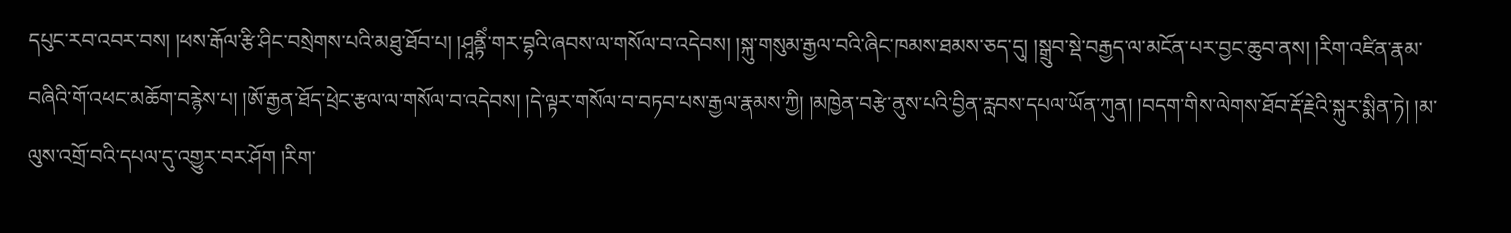དཔུང་རབ་འབར་བས། །ཕས་རྒོལ་རྩི་ཤིང་བསྲེགས་པའི་མཐུ་ཐོབ་པ། །ཤཱནྟིཾ་གར་བྷའི་ཞབས་ལ་གསོལ་བ་འདེབས། །སྐུ་གསུམ་རྒྱལ་བའི་ཞིང་ཁམས་ཐམས་ཅད་དུ། །སྒྲུབ་སྡེ་བརྒྱད་ལ་མངོན་པར་བྱང་ཆུབ་ནས། །རིག་འཛིན་རྣམ་བཞིའི་གོ་འཕང་མཆོག་བརྙེས་པ། །ཨོ་རྒྱན་ཐོད་ཕྲེང་རྩལ་ལ་གསོལ་བ་འདེབས། །དེ་ལྟར་གསོལ་བ་བཏབ་པས་རྒྱལ་རྣམས་ཀྱི། །མཁྱེན་བརྩེ་ནུས་པའི་བྱིན་རླབས་དཔལ་ཡོན་ཀུན། །བདག་གིས་ལེགས་ཐོབ་རྡོ་རྗེའི་སྐུར་སྨིན་ཏེ། །མ་ལུས་འགྲོ་བའི་དཔལ་དུ་འགྱུར་བར་ཤོག །རིག་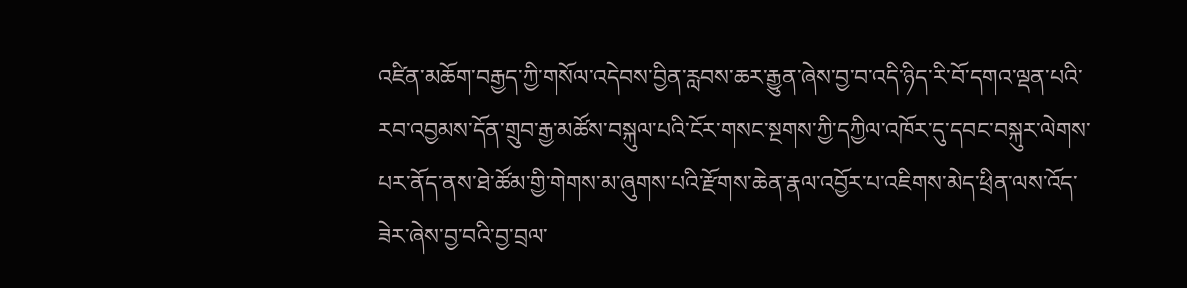འཛིན་མཆོག་བརྒྱད་ཀྱི་གསོལ་འདེབས་བྱིན་རླབས་ཆར་རྒྱུན་ཞེས་བྱ་བ་འདི་ཉིད་རི་བོ་དགའ་ལྡན་པའི་རབ་འབྱམས་དོན་གྲུབ་རྒྱ་མཚོས་བསྐུལ་པའི་ངོར་གསང་སྔགས་ཀྱི་དཀྱིལ་འཁོར་དུ་དབང་བསྐུར་ལེགས་པར་ནོད་ནས་ཐེ་ཚོམ་གྱི་གེགས་མ་ཞུགས་པའི་རྫོགས་ཆེན་རྣལ་འབྱོར་པ་འཇིགས་མེད་ཕྲིན་ལས་འོད་ཟེར་ཞེས་བྱ་བའི་བྱ་བྲལ་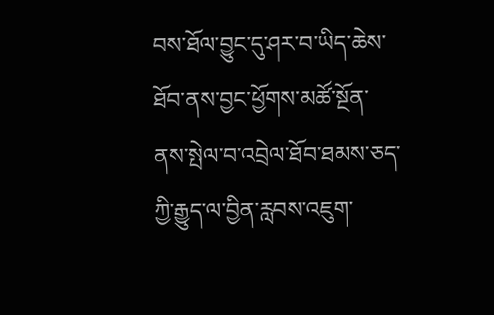བས་ཐོལ་བྱུང་དུ་ཤར་བ་ཡིད་ཆེས་ཐོབ་ནས་བྱང་ཕྱོགས་མཚོ་སྔོན་ནས་སྤེལ་བ་འབྲེལ་ཐོབ་ཐམས་ཅད་ཀྱི་རྒྱུད་ལ་བྱིན་རླབས་འཇུག་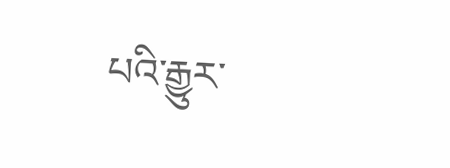པའི་རྒྱུར་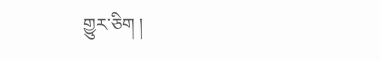གྱུར་ཅིག །